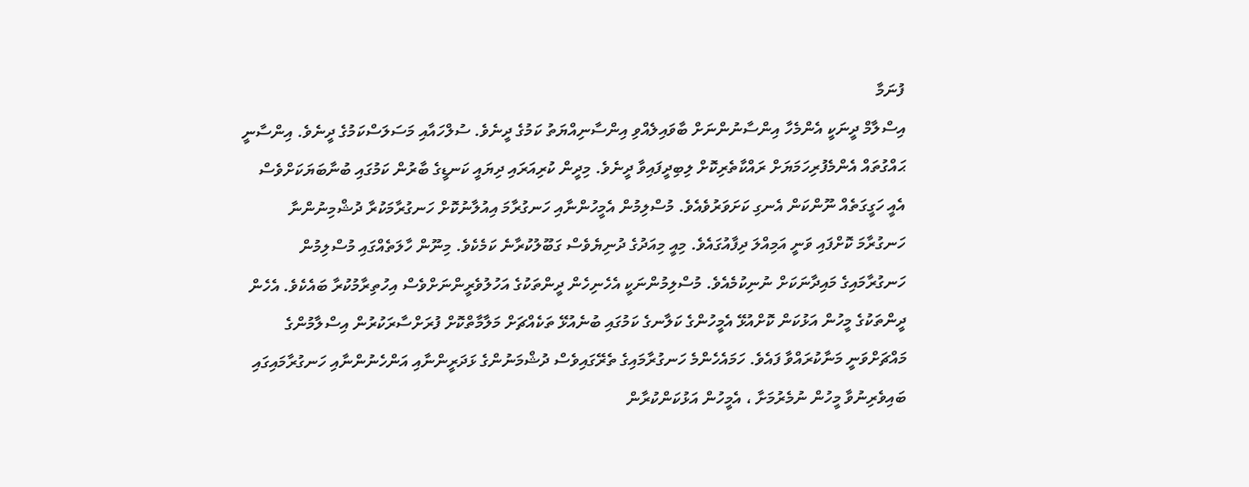ފުނަމާ
އިސްލާމް ދީނަކީ އެންމެހާ އިންސާނުންނަށް ބާވައިލެއްވި އިންސާނިއްޔަތު ކަމުގެ ދީނެވެ. ސުލްހައާއި މަސަލަސްކަމުގެ ދީނެވެ. އިންސާނީ ޙައްގުތައް އެންމެފުރިހަމަޔަށް ރައްކާތެރިކޮށް ލިބިދީފައިވާ ދީނެވެ. މިދީން ކުރިއަރައި ދިޔައީ ކަނޑީގެ ބާރުން ކަމުގައި ބުނާބަޔަކަށްވެސް އެއީ ހަގީގަތެއް ނޫންކަން އެނގި ކަށަވަރުވެއެވެ. މުސްލިމުން އެމީހުންނާއި ހަނގުރާމަ އިއުލާނުކޮށް ހަނގުރާމަކުރާ ދުޝްމިނުންނާ ހަނގުރާމަ ކޮށްފައި ވަނީ އަމިއްލަ ދިފާއުގައެވެ. މިއީ މިއަދުގެ ދުނިޔެވެސް ގަބޫލުކުރާނެ ކަމެކެވެ. މިނޫން ހާލަތެއްގައި މުސްލިމުން ހަނގުރާމައިގެ މައިދާނަކަށް ނުނިކުމެއެވެ. މުސްލިމުންނަކީ އެހެނިހެން ދީންތަކުގެ އަހުލުވެރީންނަށްވެސް އިހުތިރާމުކުރާ ބައެކެވެ. އެހެން ދީންތަކުގެ މީހުން އަޅުކަން ކޮށްއުޅޭ އެމީހުންގެ ކަލާނގެ ކަމުގައި ބުނެއުޅޭ ތަކެއްޗަށް މަލާމާތްކޮށް ފުރަށްސާރަކުރުން އިސްލާމުންގެ މައްޗަށްވަނީ މަނާކުރައްވާ ފައެވެ. ހަމައެހެންމެ ހަނގުރާމައިގެ ތެރޭގައިވެސް ދުޝްމަނުންގެ ޅަދަރީންނާއި އަންހެނުންނާއި ހަނގުރާމައިގައި ބައިވެރިނުވާ މީހުން ނުމެރުމަށާ ، އެމީހުން އަޅުކަންކުރާން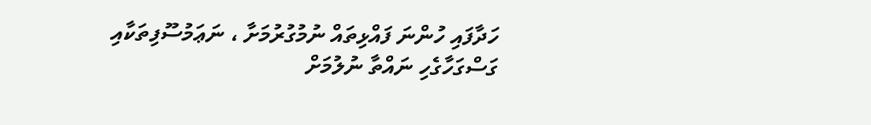ހަދާފައި ހުންނަ ފައްޅިތައް ނުމުގުރުމަށާ ، ނަޢަމުސޫފިތަކާއި ގަސްގަހާގެހި ނައްތާ ނުލުމަށް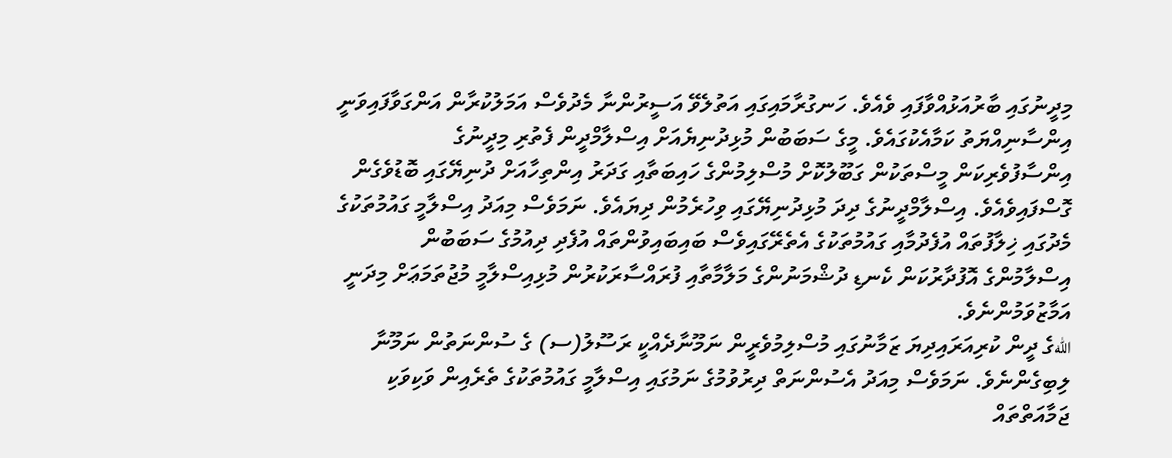މިދީނުގައި ބާރުއަޅުއްވާފައި ވެއެވެ. ހަނގުރާމައިގައި އަތުލެވޭ އަސީރުންނާ މެދުވެސް އަމަލުކުރާން އަންގަވާފައިވަނީ އިންސާނިއްޔަތު ކަމާއެކުގައެވެ. މީގެ ސަބަބުން މުޅިދުނިޔެއަށް އިސްލާމްދީން ފެތުރި މިދީނުގެ އިންސާފުވެރިކަން މީސްތަކުން ގަބޫލުކޮށް މުސްލިމުންގެ ހައިބަތާއި ގަދަރު އިންތިހާއަށް ދުނިޔޭގައި ބޮޑުވެގެން ގޮސްފައިވެއެވެ. އިސްލާމްދީނުގެ ދިދަ މުޅިދުނިޔޭގައި ވިހުރެމުން ދިޔައެވެ. ނަމަވެސް މިއަދު އިސްލާމީ ގައުމުތަކުގެ މެދުގައި ޚިލާފުތައް އުފެދުމާއި ގައުމުތަކުގެ އެތެރޭގައިވެސް ބައިބައިވުންތައް އުފެދި ދިއުމުގެ ސަބަބުން އިސްލާމުންގެ އޮފުދާރުކަން ކެނޑި ދުޝްމަނުންގެ މަލާމާތާއި ފުރައްސާރަކުރުން މުޅިއިސްލާމީ މުޖުތަމަޢަށް މިދަނީ އަމާޒުވަމުންނެވެ.
اللهގެ ދީން ކުރިއަރައިދިޔަ ޒަމާނުގައި މުސްލިމުވެރީން ނަމޫނާދެއްކީ ރަސޫލު(ސ) ގެ ސުންނަތުން ނަމޫނާ ލިބިގެންނެވެ. ނަމަވެސް މިއަދު އެސުންނަތް ދިރުވުމުގެ ނަމުގައި އިސްލާމީ ގައުމުތަކުގެ ތެރެއިން ވަކިވަކި ޖަމާއަތްތައް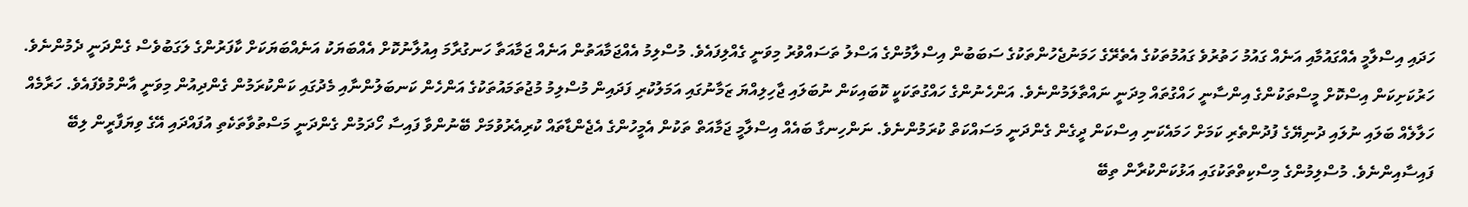ހަދައި އިސްލާމީ އެއްގައުމާއި އަނެއް ގައުމު ހަތުރުވެ ގައުމުތަކުގެ އެތެރޭގެ ހަމަނުޖެހުންތަކުގެ ސަބަބުން އިސްލާމުންގެ އަސްލު ތަސައްވުރު މިވަނީ ގެއްލިފައެވެ. މުސްލިމު އެއްޖަމާއަތުން އަނެއް ޖަމާއަތާ ހަނގުރާމަ އިއުލާނުކޮށް އެއްބަޔަކު އަނެއްބަޔަކަށް ކާފަރުންގެ ލަގަބުވެސް ގެންދަނީ ދެމުންނެވެ. ހަރުކަށިކަން އިސްކޮށް މީސްތަކުންގެ އިންސާނީ ހައްގުތައް މިދަނީ ނައްތާލަމުންނެވެ. އަންހެނުންގެ ހައްގުތަކަކީ ކޮބައިކަން ނުބަލައި ޖާހިލިއްޔަ ޒަމާނުގައި އަމަލުކުރި ފަދައިން މުސްލިމު މުޖުތަމައުތަކުގެ އަންހެން ކަނބަލުންނާއި މެދުގައި ކަންކުރަމުން ގެންދިއުން މިވަނީ އާންމުވެފައެވެ. ހަރާމެއް ހަލާލެއް ބަލައި ނުލައި ދުނިޔޭގެ ފުދުންތެރި ކަމަށް ހަމައެކަނި އިސްކަން ދީގެން ގެންދަނީ މަސައްކަތް ކުރަމުންނެވެ. ނަންހިނގާ ބައެއް އިސްލާމީ ޖަމާއަތް ތަކުން އެމީހުންގެ އެޖެންޑާތައް ކުރިއެރުވުމަށް ބޭނުންވާ ފައިސާ ހޯދަމުން ގެންދަނީ މަސްތުވާތަކެތި އުފައްދައި އޭގެ ވިޔަފާރީން ލިބޭ ފައިސާއިންނެވެ. މުސްލިމުންގެ މިސްކިތްތަކުގައި އަޅުކަންކުރާން ތިބޭ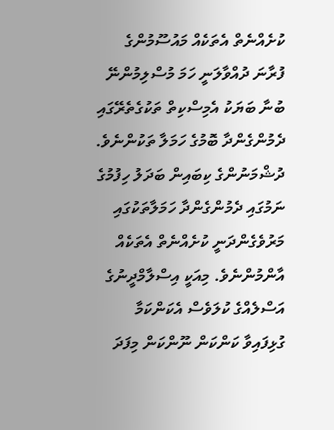ކުށެއްނެތް އެތަކެއް މައުސޫމުންގެ ފުރާނަ ދުއްވާލަނީ ހަމަ މުސްލިމުންނޭ ބުނާ ބަޔަކު އެމިސްކިތް ތަކުގެތެރޭގައި ދެމުންގެންދާ ބޮމުގެ ހަމަލާ ތަކުންނެވެ. ދުޝްމަނުންގެ ކިބައިން ބަދަލު ހިފުމުގެ ނަމުގައި ދެމުންގެންދާ ހަމަލާތަކުގައި މަރުވެގެންދަނީ ކުށެއްނެތް އެތަކެއް އާންމުންނެވެ. މިއަކީ އިސްލާމްދީނުގެ އަސްލެއްގެ ކުލަވެސް އެކަންކަމާ ގުޅިފައިވާ ކަންކަން ނޫންކަން މިފަދަ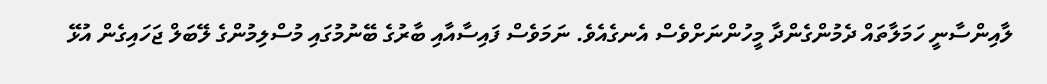ލާއިންސާނީ ހަމަލާތައް ދެމުންގެންދާ މީހުންނަށްވެސް އެނގެއެވެ. ނަމަވެސް ފައިސާއާއި ބާރުގެ ބޭނުމުގައި މުސްލިމުންގެ ލޭބަލް ޖަހައިގެން އުޅޭ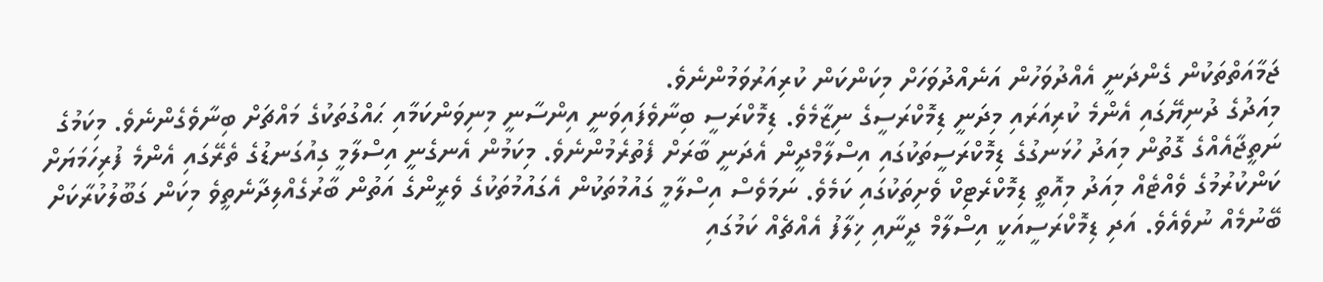ޖަމާއަތްތަކުން ގެންދަނީ އެއްދުވަހުން އަނެއްދުވަހަށް މިކަންކަން ކުރިއަރުވަމުންނެވެ.
މިއަދުގެ ދުނިޔޭގައި އެންމެ ކުރިއަރައި މިދަނީ ޑިމޮކްރަސީގެ ނިޒާމެވެ. ޑިމޮކްރަސީ ބިނާވެފައިވަނީ އިންސާނީ މިނިވަންކަމާއި ޙައްގުތަކުގެ މައްޗަށް ބިނާވެގެންނެވެ. މިކަމުގެ ނަތީޖާއެއްގެ ގޮތުން މިއަދު ހުޅަނގުގެ ޑިމޮކްރަސީތަކުގައި އިސްލާމްދީން އެދަނީ ބާރަށް ފެތުރެމުންނެވެ. މިކަމުން އެނގެނީ އިސްލާމީ ގިއުގަނޑުގެ ތެރޭގައި އެންމެ ފުރިހަމަޔަށް ކަންކުރުމުގެ ވެއްޓެއް މިއަދު މިއޮތީ ޑިމޮކްރެޓިކް ވެށިތަކުގައި ކަމެވެ. ނަމަވެސް އިސްލާމީ ގައުމުތަކުން އެގައުމުތަކުގެ ވެރީންގެ އަތުން ބާރުގެއްލިދާނެތީވެ މިކަން ގަބޫލުކުރާކަށް ބޭނުމެއް ނުވެއެވެ. އަދި ޑިމޮކްރަސީއަކީ އިސްލާމް ދީނާއި ޚިލާފު އެއްޗެއް ކަމުގައި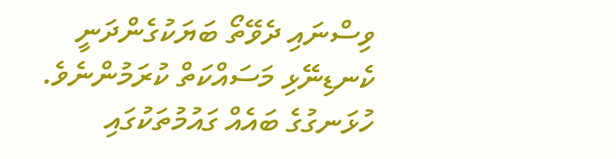ވިސްނައި ދެވޭތޯ ބަޔަކުގެންދަނީ ކެނޑިނޭޅި މަސައްކަތް ކުރަމުންނެވެ. ހުޅަނގުގެ ބައެއް ގައުމުތަކުގައި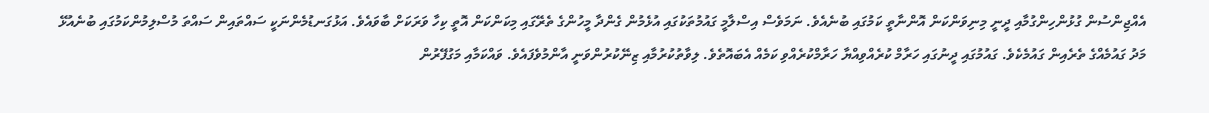އެއްޖިންސުން ގުޅުންހިންގުމާއި ދީނީ މިނިވަންކަން އޮންނާތީ ކަމުގައި ބުނެއެވެ. ނަމަވެސް އިސްލާމީ ގައުމުތަކުގައި އުޅެމުން ގެންދާ މީހުންގެ ތެރޭގައި މިކަންކަން އޮތީ ކިހާ ވަރަކަށް ބާވައެވެ. އަޅުގަނޑުމެންނަކީ ސައްތައިން ސައްތަ މުސްލިމުންކަމުގައި ބުނެއުޅޭ މަދު ގައުމެއްގެ ތެރެއިން ގައުމެކެވެ. ގައުމުގައި ދީނުގައި ހަރާމް ކުރެއްވިއްޔާ ހަރާމްކުރެއްވި ކަމެއް އެބައޮތެވެ. ލިވާތުކުރުމާއި ޒިނޭކުރުންވަނީ އާންމުވެފައެވެ. ވައްކަމާއި މަގުފޭރުން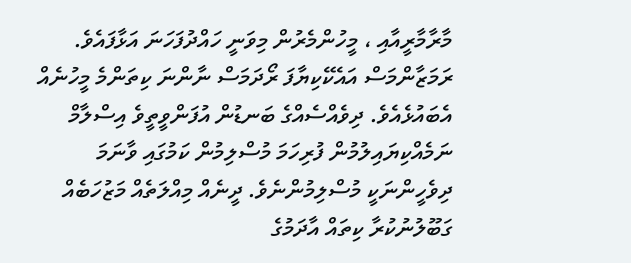މާރާމާރީއާއި ، މީހުންމެރުން މިވަނީ ހައްދުފަހަނަ އަޅާފައެވެ. ރަމަޒާންމަސް އައެކޭކިޔާފަ ރޯދަމަސް ނާންނަ ކިތަންމެ މީހުނެއް އެބައުޅެއެވެ. ދިވެއްސެއްގެ ބަނޑުން އުފަންވީތީވެ އިސްލާމް ނަމެއްކިޔައިލުމުން ފުރިހަމަ މުސްލިމުން ކަމުގައި ވާނަމަ ދިވެހީންނަކީ މުސްލިމުންނެވެ. ދީނެއް މިއްލަތެއް މަޒުހަބެއް ގަބޫލުނުކުރާ ކިތައް އާދަމުގެ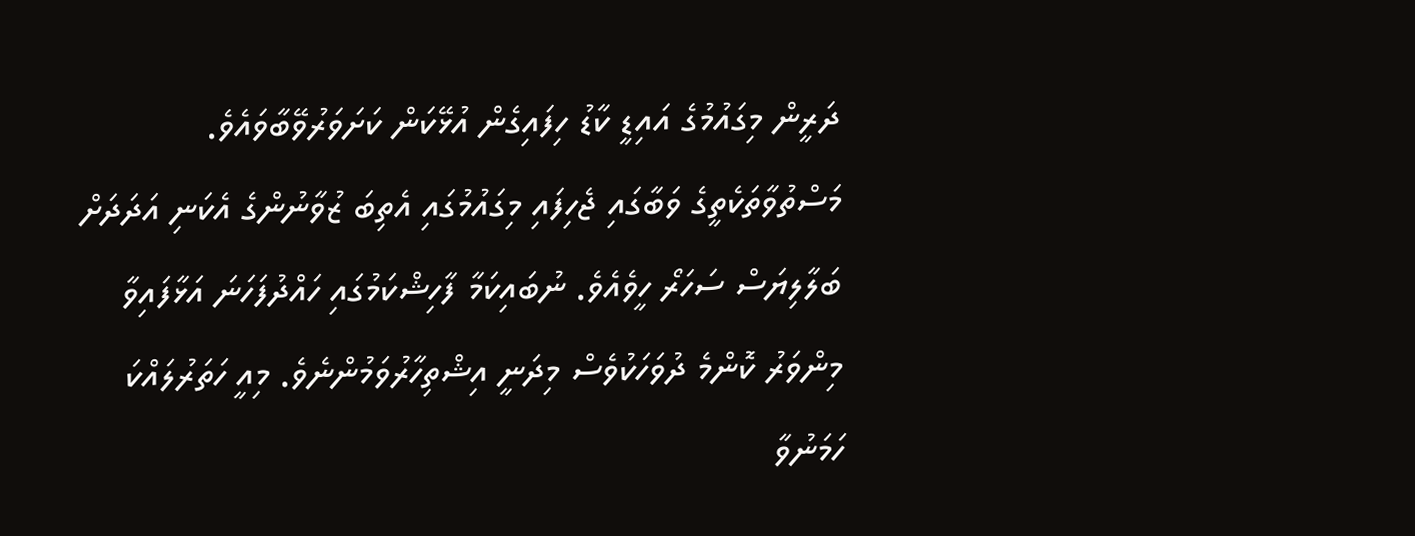ދަރީން މިގައުމުގެ އައިޑީ ކާޑު ހިފައިގެން އުޅޭކަން ކަށަވަރުވޭބާވައެވެ. މަސްތުވާތަކެތީގެ ވަބާގައި ޖެހިފައި މިގައުމުގައި އެތިބަ ޒުވާނުންގެ އެކަނި އަދަދަށް ބަލާލިޔަސް ސަހަރޯ ހީވެއެވެ. ނުބައިކަމާ ފާހިޝްކަމުގައި ހައްދުފަހަނަ އަޅާފައިވާ މިންވަރު ކޮންމެ ދުވަހަކުވެސް މިދަނީ އިޝްތިހާރުވަމުންނެވެ. މިއީ ހަތަރުލައްކަ ހަމަނުވާ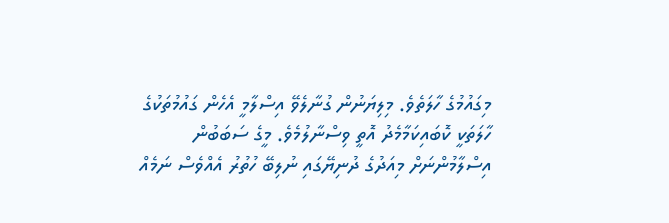މިގައުމުގެ ހާލަތެވެ. މިލިޔަނުން ގުނާލެވޭ އިސްލާމީ އެހެން ގައުމުތަކުގެ ހާލަތަކީ ކޮބައިކަމާމެދު އޮތީ ވިސްނާލުމެވެ. މީގެ ސަބަބުން އިސްލާމުންނަށް މިއަދުގެ ދުނިޔޭގައި ނުލިބޭ ހުތުރު އެއްވެސް ނަމެއް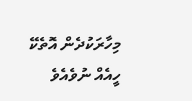މިހާރަކުދެން އޮތެކޭ ހީއެއް ނުވެއެވެ